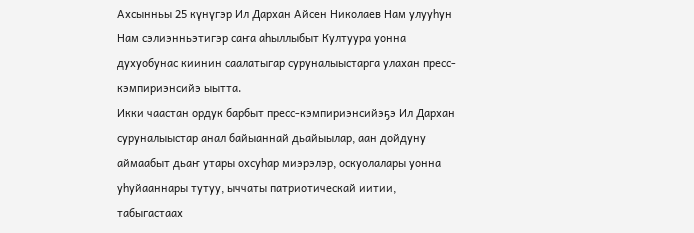Ахсынньы 25 күнүгэр Ил Дархан Айсен Николаев Нам улууһун Нам сэлиэнньэтигэр саҥа аһыллыбыт Култуура уонна духуобунас киинин саалатыгар суруналыыстарга улахан пресс-кэмпириэнсийэ ыытта.
Икки чаастан ордук барбыт пресс-кэмпириэнсийэҕэ Ил Дархан суруналыыстар анал байыаннай дьайыылар, аан дойдуну аймаабыт дьаҥ утары охсуһар миэрэлэр, оскуолалары уонна уһуйааннары тутуу, ыччаты патриотическай иитии, табыгастаах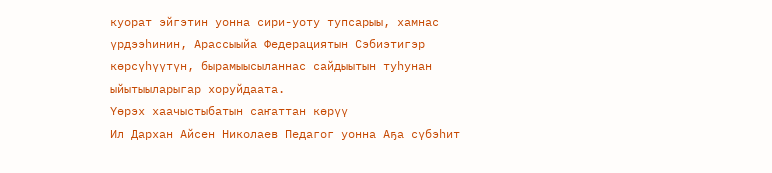куорат эйгэтин уонна сири-уоту тупсарыы, хамнас үрдээһинин, Арассыыйа Федерациятын Сэбиэтигэр көрсүһүүтүн, бырамыысыланнас сайдыытын туһунан ыйытыыларыгар хоруйдаата.
Үөрэх хаачыстыбатын саҥаттан көрүү
Ил Дархан Айсен Николаев Педагог уонна Аҕа сүбэһит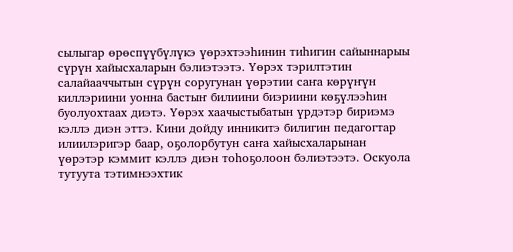сылыгар өрөспүүбүлүкэ үөрэхтээһинин тиһигин сайыннарыы сүрүн хайысхаларын бэлиэтээтэ. Үөрэх тэрилтэтин салайааччытын сүрүн соругунан үөрэтии саҥа көрүҥүн киллэриини уонна бастыҥ билиини биэриини көҕүлээһин буолуохтаах диэтэ. Үөрэх хаачыстыбатын үрдэтэр бириэмэ кэллэ диэн эттэ. Кини дойду инникитэ билигин педагогтар илиилэригэр баар, оҕолорбутун саҥа хайысхаларынан үөрэтэр кэммит кэллэ диэн тоһоҕолоон бэлиэтээтэ. Оскуола тутуута тэтимнээхтик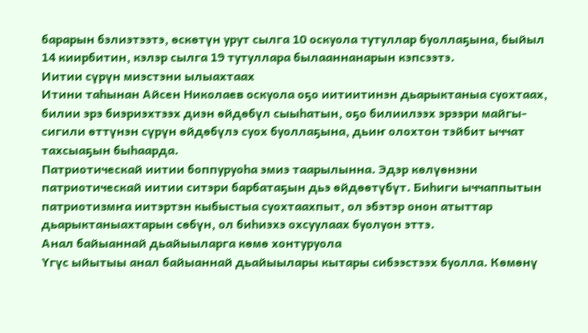барарын бэлиэтээтэ, өскөтүн урут сылга 10 оскуола тутуллар буоллаҕына, быйыл 14 киирбитин, кэлэр сылга 19 тутуллара былааннанарын кэпсээтэ.
Иитии сүрүн миэстэни ылыахтаах
Итини таһынан Айсен Николаев оскуола оҕо иитиитинэн дьарыктаныа суохтаах, билии эрэ биэриэхтээх диэн өйдөбүл сыыһатын, оҕо билиилээх эрээри майгы-сигили өттүнэн сүрүн өйдөбүлэ суох буоллаҕына, дьиҥ олохтон тэйбит ыччат тахсыаҕын быһаарда.
Патриотическай иитии боппуруоһа эмиэ таарылынна. Эдэр көлүөнэни патриотическай иитии ситэри барбатаҕын дьэ өйдөөтүбүт. Биһиги ыччаппытын патриотизмҥа иитэртэн кыбыстыа суохтаахпыт, ол эбэтэр онон атыттар дьарыктаныахтарын сөбүн, ол биһиэхэ охсуулаах буолуон эттэ.
Анал байыаннай дьайыыларга көмө хонтуруола
Үгүс ыйытыы анал байыаннай дьайыылары кытары сибээстээх буолла. Көмөнү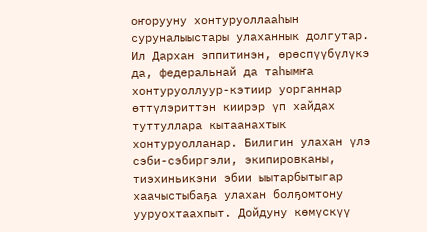оҥорууну хонтуруоллааһын суруналыыстары улаханнык долгутар. Ил Дархан эппитинэн, өрөспүүбүлүкэ да, федеральнай да таһымҥа хонтуруоллуур-кэтиир уорганнар өттүлэриттэн киирэр үп хайдах туттуллара кытаанахтык хонтуруолланар. Билигин улахан үлэ сэби-сэбиргэли, экипировканы, тиэхиньикэни эбии ыытарбытыгар хаачыстыбаҕа улахан болҕомтону ууруохтаахпыт. Дойдуну көмүскүү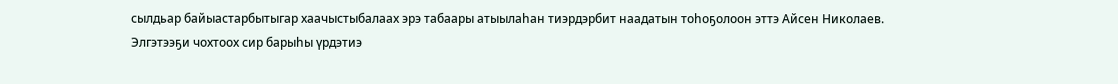сылдьар байыастарбытыгар хаачыстыбалаах эрэ табаары атыылаһан тиэрдэрбит наадатын тоһоҕолоон эттэ Айсен Николаев.
Элгэтээҕи чохтоох сир барыһы үрдэтиэ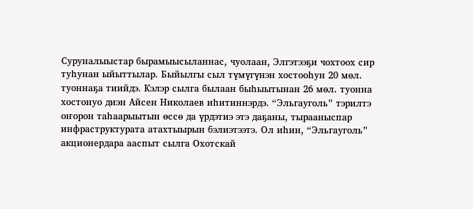Суруналыыстар бырамыысыланнас, чуолаан, Элгэтээҕи чохтоох сир туһунан ыйыттылар. Быйылгы сыл түмүгүнэн хостооһун 20 мөл. туоннаҕа тиийдэ. Кэлэр сылга былаан быһыытынан 26 мөл. туонна хостонуо диэн Айсен Николаев иһитиннэрдэ. “Эльгауголь” тэрилтэ оҥорон таһаарыытын өссө да үрдэтиэ этэ даҕаны, тырааныспар инфраструктурата атахтыырын бэлиэтээтэ. Ол иһин, “Эльгауголь” акционердара ааспыт сылга Охотскай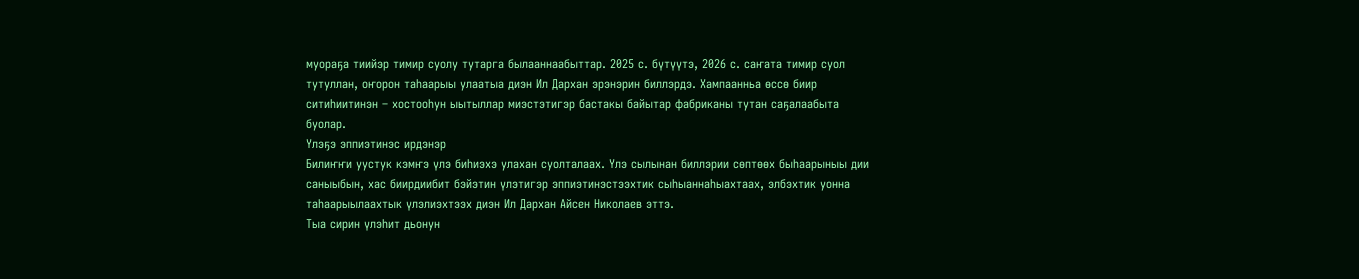муораҕа тиийэр тимир суолу тутарга былааннаабыттар. 2025 с. бүтүүтэ, 2026 с. саҥата тимир суол тутуллан, оҥорон таһаарыы улаатыа диэн Ил Дархан эрэнэрин биллэрдэ. Хампаанньа өссө биир ситиһиитинэн – хостооһун ыытыллар миэстэтигэр бастакы байытар фабриканы тутан саҕалаабыта буолар.
Үлэҕэ эппиэтинэс ирдэнэр
Билиҥҥи уустук кэмҥэ үлэ биһиэхэ улахан суолталаах. Үлэ сылынан биллэрии сөптөөх быһаарыныы дии саныыбын, хас биирдиибит бэйэтин үлэтигэр эппиэтинэстээхтик сыһыаннаһыахтаах, элбэхтик уонна таһаарыылаахтык үлэлиэхтээх диэн Ил Дархан Айсен Николаев эттэ.
Тыа сирин үлэһит дьонун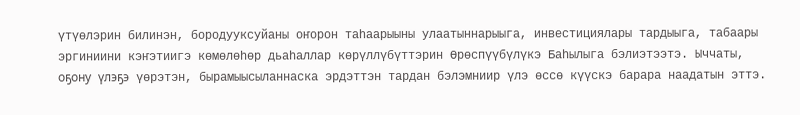үтүөлэрин билинэн, бородууксуйаны оҥорон таһаарыыны улаатыннарыыга, инвестициялары тардыыга, табаары эргиниини кэҥэтиигэ көмөлөһөр дьаһаллар көрүллүбүттэрин Өрөспүүбүлүкэ Баһылыга бэлиэтээтэ. Ыччаты, оҕону үлэҕэ үөрэтэн, бырамыысыланнаска эрдэттэн тардан бэлэмниир үлэ өссө күүскэ барара наадатын эттэ.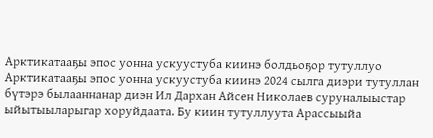Арктикатааҕы эпос уонна ускуустуба киинэ болдьоҕор тутуллуо
Арктикатааҕы эпос уонна ускуустуба киинэ 2024 сылга диэри тутуллан бүтэрэ былааннанар диэн Ил Дархан Айсен Николаев суруналыыстар ыйытыыларыгар хоруйдаата. Бу киин тутуллуута Арассыыйа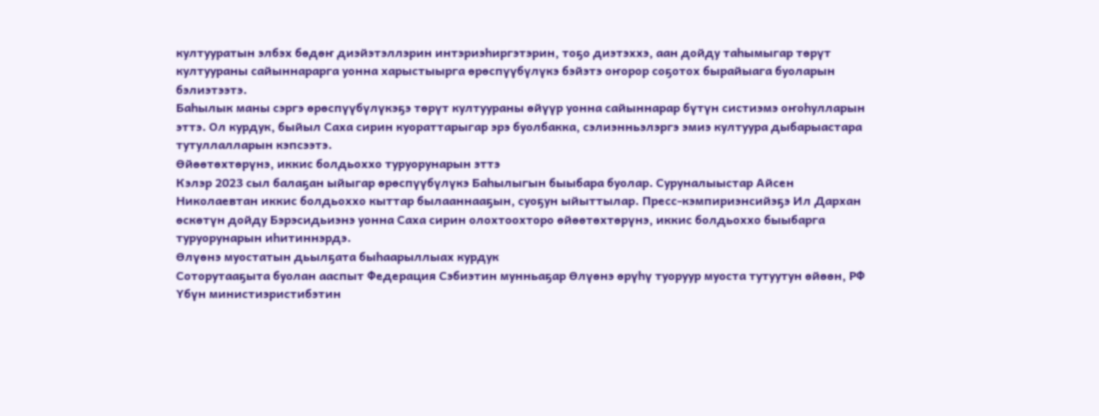култууратын элбэх бөдөҥ диэйэтэллэрин интэриэһиргэтэрин, тоҕо диэтэххэ, аан дойду таһымыгар төрүт култуураны сайыннарарга уонна харыстыырга өрөспүүбүлүкэ бэйэтэ оҥорор соҕотох бырайыага буоларын бэлиэтээтэ.
Баһылык маны сэргэ өрөспүүбүлүкэҕэ төрүт култуураны өйүүр уонна сайыннарар бүтүн систиэмэ оҥоһулларын эттэ. Ол курдук, быйыл Саха сирин куораттарыгар эрэ буолбакка, сэлиэнньэлэргэ эмиэ култуура дыбарыастара тутуллалларын кэпсээтэ.
Өйөөтөхтөрүнэ, иккис болдьоххо туруорунарын эттэ
Кэлэр 2023 сыл балаҕан ыйыгар өрөспүүбүлүкэ Баһылыгын быыбара буолар. Суруналыыстар Айсен Николаевтан иккис болдьоххо кыттар былааннааҕын, суоҕун ыйыттылар. Пресс-кэмпириэнсийэҕэ Ил Дархан өскөтүн дойду Бэрэсидьиэнэ уонна Саха сирин олохтоохторо өйөөтөхтөрүнэ, иккис болдьоххо быыбарга туруорунарын иһитиннэрдэ.
Өлүөнэ муостатын дьылҕата быһаарыллыах курдук
Соторутааҕыта буолан ааспыт Федерация Сэбиэтин мунньаҕар Өлүөнэ өрүһү туоруур муоста тутуутун өйөөн, РФ Үбүн министиэристибэтин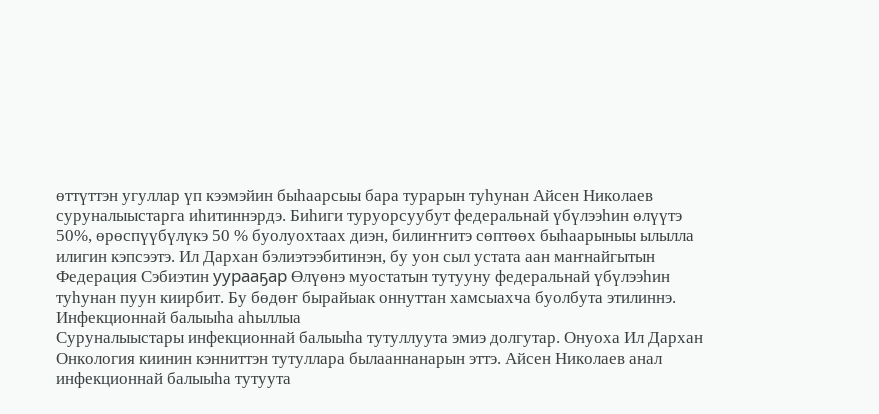өттүттэн угуллар үп кээмэйин быһаарсыы бара турарын туһунан Айсен Николаев суруналыыстарга иһитиннэрдэ. Биһиги туруорсуубут федеральнай үбүлээһин өлүүтэ 50%, өрөспүүбүлүкэ 50 % буолуохтаах диэн, билиҥҥитэ сөптөөх быһаарыныы ылылла илигин кэпсээтэ. Ил Дархан бэлиэтээбитинэн, бу уон сыл устата аан маҥнайгытын Федерация Сэбиэтин уурааҕар Өлүөнэ муостатын тутууну федеральнай үбүлээһин туһунан пуун киирбит. Бу бөдөҥ бырайыак оннуттан хамсыахча буолбута этилиннэ.
Инфекционнай балыыһа аһыллыа
Суруналыыстары инфекционнай балыыһа тутуллуута эмиэ долгутар. Онуоха Ил Дархан Онкология киинин кэнниттэн тутуллара былааннанарын эттэ. Айсен Николаев анал инфекционнай балыыһа тутуута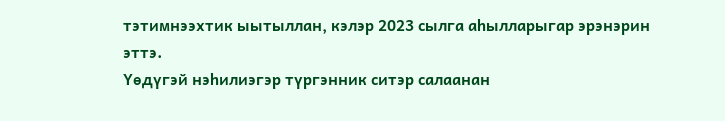тэтимнээхтик ыытыллан, кэлэр 2023 сылга аһылларыгар эрэнэрин эттэ.
Үөдүгэй нэһилиэгэр түргэнник ситэр салаанан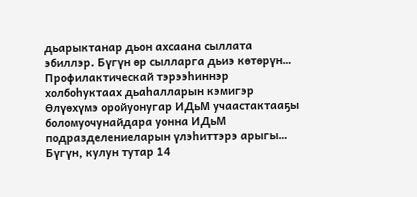дьарыктанар дьон ахсаана сыллата эбиллэр. Бүгүн өр сылларга дьиэ көтөрүн…
Профилактическай тэрээһиннэр холбоһуктаах дьаһалларын кэмигэр Өлүөхүмэ оройуонугар ИДьМ учаастактааҕы боломуочунайдара уонна ИДьМ подразделениеларын үлэһиттэрэ арыгы…
Бүгүн, кулун тутар 14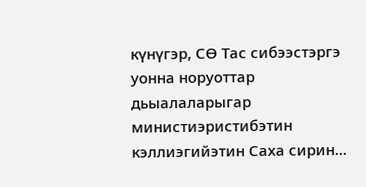күнүгэр, СӨ Тас сибээстэргэ уонна норуоттар дьыалаларыгар министиэристибэтин кэллиэгийэтин Саха сирин…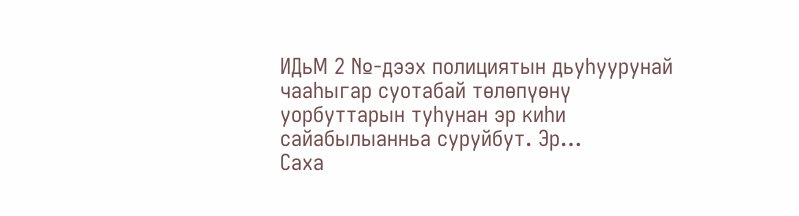ИДьМ 2 №-дээх полициятын дьуһуурунай чааһыгар суотабай төлөпүөнү уорбуттарын туһунан эр киһи сайабылыанньа суруйбут. Эр…
Саха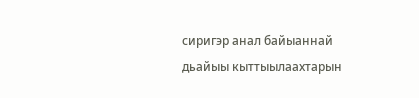сиригэр анал байыаннай дьайыы кыттыылаахтарын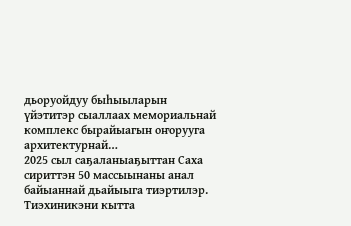дьоруойдуу быһыыларын үйэтитэр сыаллаах мемориальнай комплекс бырайыагын оҥорууга архитектурнай…
2025 сыл саҕаланыаҕыттан Саха сириттэн 50 массыынаны анал байыаннай дьайыыга тиэртилэр. Тиэхиникэни кытта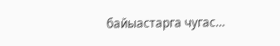байыастарга чугас…